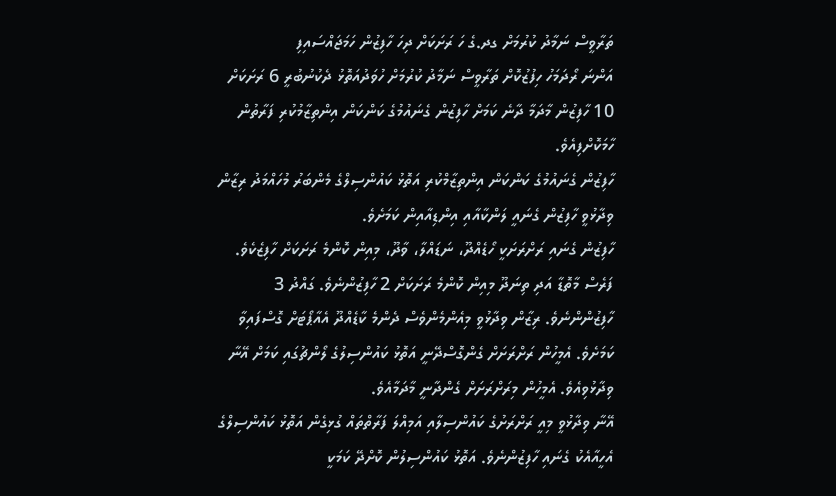ތަރާވީސް ނަމާދު ކުރުމަށް ގދ.ގެ ހަ ރަށަކަށް ދިހަ ހާފިޒުން ހަމަޖައްސައިފި
އަންނަ ރޯދަމަހު ހިފުޒުކޮށް ތަރާވީސް ނަމާދު ކުރުމަށް ހުވަދުއަތޮޅު ދެކުނުބުރީ 6 ރަށަކަށް 10 ހާފިޒުން މާދަމާ ދާނެ ކަމަށް ހާފިޒުން ގެނައުމުގެ ކަންކަން އިންތިޒާމުކުރި ފަރާތުން ހާމަކޮށްފިއެވެ.
ހާފިޒުން ގެނައުމުގެ ކަންކަން އިންތިޒާމްކުރި އަތޮޅު ކައުންސިލްގެ މެންބަރު މުހައްމަދު ރިޒާން ވިދާޅުވީ ހާފިޒުން ގެނައީ ލަންކާއާއި އިންޑިއާއިން ކަމަށެވެ.
ހާފިޒުން ގެނައި ރަށްރަށަކީ ހޯޑެއްދޫ، ނަޑައްލާ، ވާދޫ، މިއިން ކޮންމެ ރަށަކަށް ހާފިޒެކެވެ. ފަރެސް މާތޮޑާ އަދި ތިނަދޫ މިއިން ކޮންމެ ރަށަކަށް 2 ހާފިޒުންނެވެ. ގައްދު 3 ހާފިޒުންންނެވެ. ރިޒާން ވިދާޅުވީ މިއެންމެންވެސް ދެންމެ ކާޑެއްދޫ އެއާޕޯޓަށް ގޮސްފައިވާ ކަމަށެވެ. އެމީހުން ރަށްރަށަށް ގެންގޮސްދޭނީ އަތޮޅު ކައުންސިލުގެ ލޯންޗުގައި ކަމަށް އޭނާ ވިދާޅުވިއެވެ. އެމީހުން މިރަށްރަށަށް ގެންދާނީ މާދަމާއެވެ.
އޭނާ ވިދާޅުވީ މިއީ ރަށްރަށުގެ ކައުންސިލާއި އަމިއްލަ ފަރާތްތައް ގުޅިގެން އަތޮޅު ކައުންސިލްގެ އެހީއާއެކު ގެނައި ހާފިޒުންނެވެ. އަތޮޅު ކައުންސިލުން ކޮށްދޭ ކަމަކީ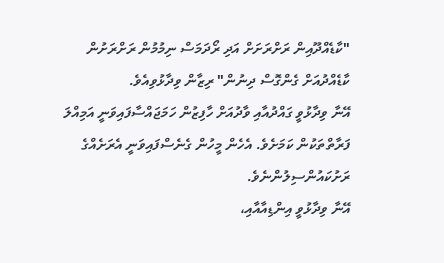"ކާޑެއްދޫއިން ރަށްރަށަށް އަދި ރޯދަމަސް ނިމުމުން ރަށްރަށުން ކާޑެއްދުއަށް ގެންގޮސް ދިނުން" ރިޒާން ވިދާޅުވިއެވެ.
އޭނާ ވިދާޅުވީ ގައްދުއާއި ވާދުއަށް ހާފިޒުން ހަމަޖައްސާފައިވަނީ އަމިއްލަ ފަރާތްތަކުން ކަމަށެވެ. އެހެން މީހުން ގެނެސްފައިވަނީ އެރަށެއްގެ ރަށުކައުންސިލުންނެވެ.
އޭނާ ވިދާޅުވީ އިންޑިއާއާއި،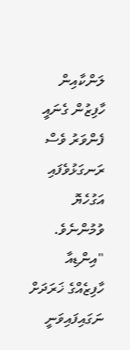ލަންކާއިން ހާފިޒުން ގެނައީ ފެންވަރު ވެސް ރަނގަޅުވެފައި އަގުހެޔޮ ވުމުންނެވެ.
"އިންޑިއާ ހާފިޒެއްގެ ޚަރަދަށް ނަގައިފައިވަނީ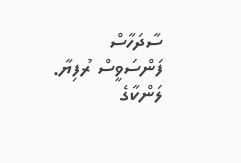ސާދަހާސް ފަންސަވީސް ރުފިޔާ. ލަންކާގެ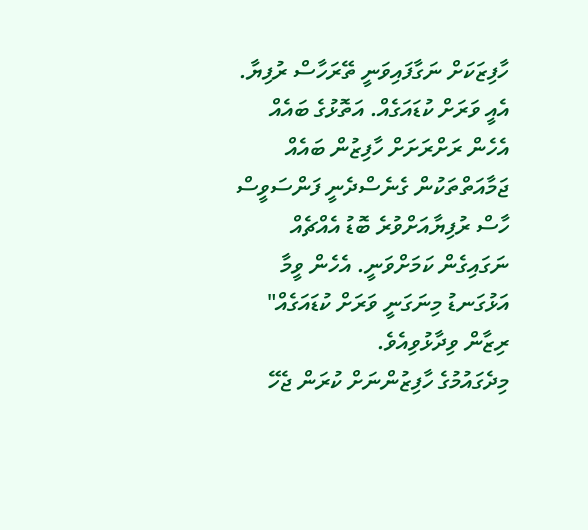ހާފިޒަކަށް ނަގާފައިވަނީ ތޭރަހާސް ރުފިޔާ. އެއީ ވަރަށް ކުޑައަގެއް. އަތޮޅުގެ ބައެއް އެހެން ރަށްރަށަށް ހާފިޒުން ބައެއް ޖަމާއަތްތަކުން ގެނެސްދެނީ ފަންސަވީސް ހާސް ރުފިޔާއަށްވުރެ ބޮޑު އެއްޗެއް ނަގައިގެން ކަމަށްވަނީ. އެހެން ވީމާ އަޅުގަނޑު މިނަގަނީ ވަރަށް ކުޑައަގެއް" ރިޒާން ވިދާޅުވިއެވެ.
މިދެގައުމުގެ ހާފިޒުންނަށް ކުރަން ޖެހޭ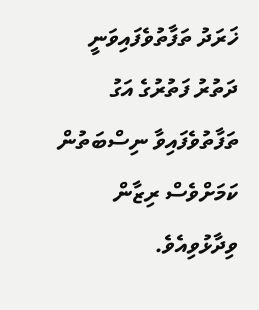ޚަރަދު ތަފާތުވެފައިވަނީ ދަތުރު ފަތުރުގެ އަގު ތަފާތުވެފައިވާ ނިސްބަތުން ކަމަށްވެސް ރިޒާން ވިދާޅުވިއެވެ.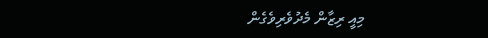މިއީ ރިޒާން މެދުވެރިވެގެން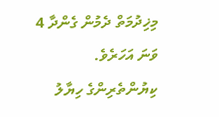މިޚިދުމަތް ދެމުން ގެންދާ 4 ވަނަ އަހަރެވެ.
ކިޔުންތެރިންގެ ހިޔާލު